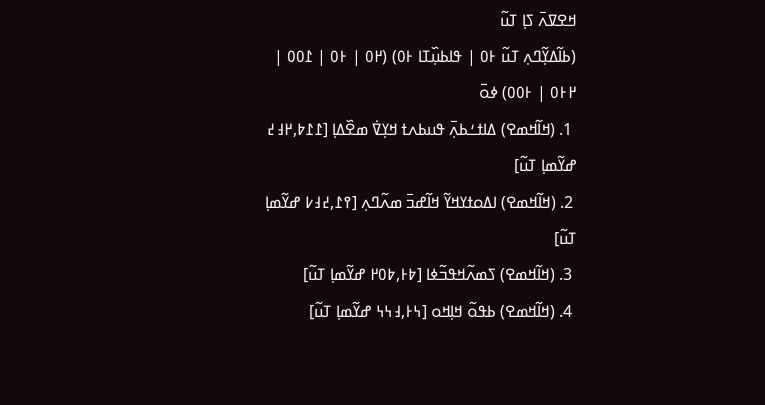ߞߐߜߍ߫ ߖߊ߲ ߠߎ߬
(ߕߊ߬ߡߌ߲߬ߣߍ߲ ߠߎ߬ ߅߀ | ߟߊߕߎ߲߰ߠߊ ߅߀) (߂߀ | ߅߀ | ߁߀߀ | ߂߅߀ | ߅߀߀) ߦߋ߫
 1. (ߞߊ߬ߞߘߐ) ߡߊߙߑߕߍ߲߫ ߟߎߕߍߙ ߞߌ߲ߜ߭ ߘߐ߰ߡߊ߲ [߁߁߈,߂߃߄ ߝߌ߬ߘߊ߲ ߠߎ߬]
 2. (ߞߊ߬ߞߘߐ) ߊߡߋߙߌߞߌ߬ ߞߊ߬ߝߏ߫ ߘߍ߬ߣߍ߲ [߉߁,߄߃߇ ߝߌ߬ߘߊ߲ ߠߎ߬]
 3. (ߞߊ߬ߞߘߐ) ߖߘߍ߬ߞߟߏ߬ߦߊ [߈߅,߈߀߂ ߝߌ߬ߘߊ߲ ߠߎ߬]
 4. (ߞߊ߬ߞߘߐ) ߕߟߋ߬ ߞߊ߲ߞߋ [߆߅,߃߆߆ ߝߌ߬ߘߊ߲ ߠߎ߬]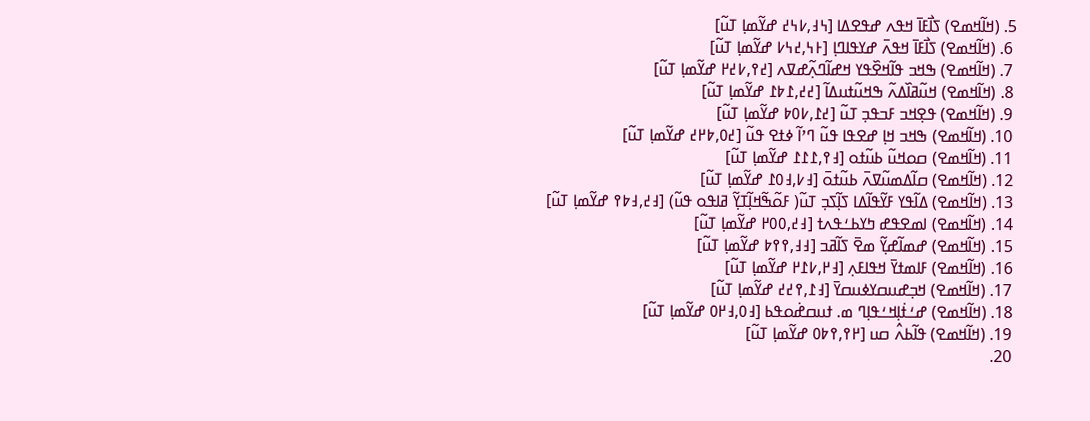5. (ߞߊ߬ߞߘߐ) ߖߊ߯ߓߊ߫ ߞߟߍ ߝߟߐߡߊ [߆߃,߇߆߄ ߝߌ߬ߘߊ߲ ߠߎ߬]
 6. (ߞߊ߬ߞߘߐ) ߖߊ߯ߓߊ߫ ߞߟߍ߫ ߝߌߟߊߣߊ߲ [߅߆,߄߆߇ ߝߌ߬ߘߊ߲ ߠߎ߬]
 7. (ߞߊ߬ߞߘߐ) ߒߞߏ ߟߊ߬ߞߐ߰ߟߌ ߞߝߊ߬ߣߍ߲߬ߝߜߍ [߄߉,߇߄߂ ߝߌ߬ߘߊ߲ ߠߎ߬]
 8. (ߞߊ߬ߞߘߐ) ߞߎ߬ߥߊ߰ߡߍ߬ ߒߞߎ߬ߙߎߡߊ߬ [߄߄,߁߈߁ ߝߌ߬ߘߊ߲ ߠߎ߬]
 9. (ߞߊ߬ߞߘߐ) ߟߐ߲ߞߏ ߓߏߟߏ߲ ߠߎ߬ [߄߁,߇߀߈ ߝߌ߬ߘߊ߲ ߠߎ߬]
 10. (ߞߊ߬ߞߘߐ) ߒߞߏ ߞߊ߲ ߝߐߟߊ ߟߎ߬ ߣߴߊ߬ ߦߙߐ ߟߎ߬ [߄߀,߈߂߄ ߝߌ߬ߘߊ߲ ߠߎ߬]
 11. (ߞߊ߬ߞߘߐ) ߛߋߞߎ߬ ߕߎ߬ߙߋ [߃߉,߁߁߁ ߝߌ߬ߘߊ߲ ߠߎ߬]
 12. (ߞߊ߬ߞߘߐ) ߛߊ߬ߡߘߎ߬ߜߍ߫ ߕߎ߬ߙߋ߫ [߃߇,߃߀߁ ߝߌ߬ߘߊ߲ ߠߎ߬]
 13. (ߞߊ߬ߞߘߐ) ߡߊ߬ߟߌ ߓߌ߬ߟߊ߬ߡߊ ߖߊ߲߬ߖߏ߲ ߠߎ߬( ߓߋ߬ߒ߬ߞߊ߲߬ߠߌ߲߬ ߥߊߟߋ ߟߎ߬) [߃߄,߃߈߉ ߝߌ߬ߘߊ߲ ߠߎ߬]
 14. (ߞߊ߬ߞߘߐ) ߊߘߐߟߝ ߤߌߕߑߟߍߙ [߃߄,߀߀߂ ߝߌ߬ߘߊ߲ ߠߎ߬]
 15. (ߞߊ߬ߞߘߐ) ߝߘߊ߬ߝߌ߲߬ ߘߐ߫ ߖߊ߬ߥߏ [߃߃,߉߉߈ ߝߌ߬ߘߊ߲ ߠߎ߬]
 16. (ߞߊ߬ߞߘߐ) ߓߊߘߙߌ߫ ߞߟߊߓߍ߲ [߃߂,߇߁߂ ߝߌ߬ߘߊ߲ ߠߎ߬]
 17. (ߞߊ߬ߞߘߐ) ߞߏ߲ߝߎߛߌߦߎߛߌ߫ [߃߁,߉߄߄ ߝߌ߬ߘߊ߲ ߠߎ߬]
 18. (ߞߊ߬ߞߘߐ) ߝߑߙ߭ߊ߲ߞߑߟߊ߲ߣ ߘ. ߙߎߛߝ߭ߋߟߕ [߃߀,߃߂߀ ߝߌ߬ߘߊ߲ ߠߎ߬]
 19. (ߞߊ߬ߞߘߐ) ߟߊ߬ߕߍ߮ ߛߎ [߂߉,߉߈߀ ߝߌ߬ߘߊ߲ ߠߎ߬]
 20.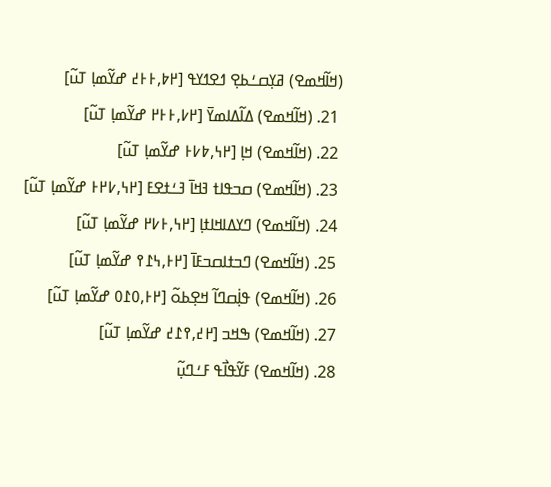(ߞߊ߬ߞߘߐ) ߥߌ߲ߛߑߕߐ߲ ߗߐߗߌߟ [߂߈,߅߅߄ ߝߌ߬ߘߊ߲ ߠߎ߬]
 21. (ߞߊ߬ߞߘߐ) ߡߊ߬ߡߊߘߌ߫ [߂߇,߅߅߂ ߝߌ߬ߘߊ߲ ߠߎ߬]
 22. (ߞߊ߬ߞߘߐ) ߞߊ߲ [߂߆,߈߇߅ ߝߌ߬ߘߊ߲ ߠߎ߬]
 23. (ߞߊ߬ߞߘߐ) ߛߏߟߊߙ ߔߞߊ߫ ߔߑߙߐߓ [߂߆,߇߂߅ ߝߌ߬ߘߊ߲ ߠߎ߬]
 24. (ߞߊ߬ߞߘߐ) ߣߌߡߊߞߊߙߊ߲ [߂߆,߅߇߂ ߝߌ߬ߘߊ߲ ߠߎ߬]
 25. (ߞߊ߬ߞߘߐ) ߣߏߙߊߛߏߓߊ߫ [߂߅,߆߁߉ ߝߌ߬ߘߊ߲ ߠߎ߬]
 26. (ߞߊ߬ߞߘߐ) ߟߊ߲߭ߛߣߊ߬ ߞߐ߲ߕߋ߬ [߂߅,߀߁߀ ߝߌ߬ߘߊ߲ ߠߎ߬]
 27. (ߞߊ߬ߞߘߐ) ߒߞߏ [߂߄,߉߁߄ ߝߌ߬ߘߊ߲ ߠߎ߬]
 28. (ߞߊ߬ߞߘߐ) ߓߌ߬ߟߊ߯ߟ ߓߑߣߎ߲߬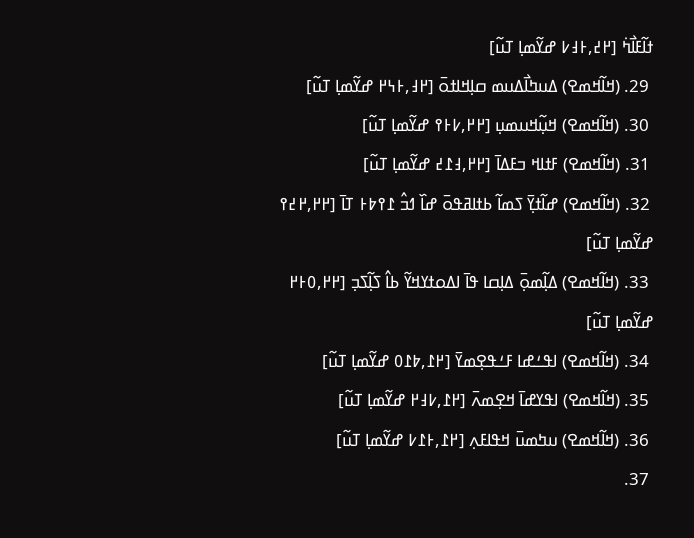ߙߊ߬ߓߊ߯ߤ߭ [߂߄,߅߃߇ ߝߌ߬ߘߊ߲ ߠߎ߬]
 29. (ߞߊ߬ߞߘߐ) ߡߎߤߊ߯ߡߎߘ ߛߊ߲ߞߊߙߋ߫ [߂߃,߅߆߂ ߝߌ߬ߘߊ߲ ߠߎ߬]
 30. (ߞߊ߬ߞߘߐ) ߞߎ߲߬ߞߎߘߎ߲ [߂߂,߇߅߉ ߝߌ߬ߘߊ߲ ߠߎ߬]
 31. (ߞߊ߬ߞߘߐ) ߓߙߊߞ ߏߓߡߊ߫ [߂߂,߃߁߄ ߝߌ߬ߘߊ߲ ߠߎ߬]
 32. (ߞߊ߬ߞߘߐ) ߝߊ߬ߙߌ߲߫ ߖߘߊ߬ ߕߙߊߥߟߋ߫ ߝߊ߰ ߗߏ߮ ߁߉߈߅ ߠߊ߫ [߂߂,߂߄߉ ߝߌ߬ߘߊ߲ ߠߎ߬]
 33. (ߞߊ߬ߞߘߐ) ߡߊ߲߬ߘߋ߲߫ ߡߊ߲ߛߊ ߟߊ߫ ߊߡߋߙߌߞߌ߬ ߕߊ߮ ߖߊ߲߬ߖߏ߲ [߂߂,߀߅߂ ߝߌ߬ߘߊ߲ ߠߎ߬]
 34. (ߞߊ߬ߞߘߐ) ߊߟߑߝߊ ߓߑߟߐ߲ߘߌ߫ [߂߁,߈߁߀ ߝߌ߬ߘߊ߲ ߠߎ߬]
 35. (ߞߊ߬ߞߘߐ) ߊߟߌߝߊ߫ ߞߐ߲ߘߍ߫ [߂߁,߇߃߂ ߝߌ߬ߘߊ߲ ߠߎ߬]
 36. (ߞߊ߬ߞߘߐ) ߎߤߘߎ߫ ߞߟߊߓߍ߲ [߂߁,߅߁߇ ߝߌ߬ߘߊ߲ ߠߎ߬]
 37.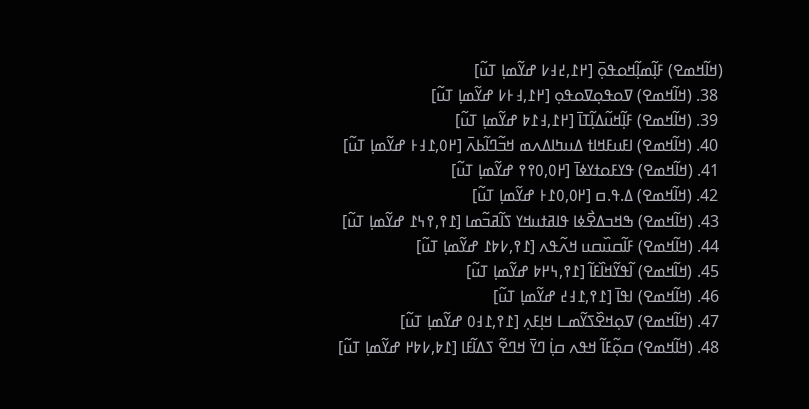(ߞߊ߬ߞߘߐ) ߓߊ߲߬ߘߊ߲߬ߞߋߟߋ߲߫ [߂߁,߄߃߇ ߝߌ߬ߘߊ߲ ߠߎ߬]
 38. (ߞߊ߬ߞߘߐ) ߜߋߟߋ߲ߜߋߟߋ߲ [߂߁,߃߅߇ ߝߌ߬ߘߊ߲ ߠߎ߬]
 39. (ߞߊ߬ߞߘߐ) ߓߊ߲߬ߞߎ߬ߡߊ߲߬ߠߊ߫ [߂߁,߃߁߈ ߝߌ߬ߘߊ߲ ߠߎ߬]
 40. (ߞߊ߬ߞߘߐ) ߊߓߎߓߞߊߙ ߡߎߤߊߡߍߘ ߞߏ߬ߣߊ߬ߕߍ߫ [߂߀,߁߃߅ ߝߌ߬ߘߊ߲ ߠߎ߬]
 41. (ߞߊ߬ߞߘߐ) ߟߌߓߋߙߌߦߊ߫ [߂߀,߀߉߉ ߝߌ߬ߘߊ߲ ߠߎ߬]
 42. (ߞߊ߬ߞߘߐ) ߡ.ߟ.ߛ [߂߀,߀߁߅ ߝߌ߬ߘߊ߲ ߠߎ߬]
 43. (ߞߊ߬ߞߘߐ) ߒߞߏߡߐ߯ߦߊ ߟߊߥߙߎߞߌ ߖߊ߬ߥߏ߬ߘߊ [߁߉,߉߆߁ ߝߌ߬ߘߊ߲ ߠߎ߬]
 44. (ߞߊ߬ߞߘߐ) ߓߊ߬ߛߎ߰ߛߎ ߞߍ߬ߟߍ [߁߉,߇߈߁ ߝߌ߬ߘߊ߲ ߠߎ߬]
 45. (ߞߊ߬ߞߘߐ) ߊ߬ߟߌ߬ߞߊ߰ߓߊ߬ [߁߉,߆߂߈ ߝߌ߬ߘߊ߲ ߠߎ߬]
 46. (ߞߊ߬ߞߘߐ) ߊߟߊ߫ [߁߉,߁߃߄ ߝߌ߬ߘߊ߲ ߠߎ߬]
 47. (ߞߊ߬ߞߘߐ) ߜߋ߲ߞߐ߰ߖߌ߬ߘߺߊ ߞߊ߲ߓߍ߲ [߁߉,߁߃߀ ߝߌ߬ߘߊ߲ ߠߎ߬]
 48. (ߞߊ߬ߞߘߐ) ߛߋ߲߬ߓߊ߬ ߞߟߍ ߛߊ߲߭ ߣߌ߫ ߞߣߐ߬ ߖߡߊ߬ߓߊ [߁߈,߇߈߂ ߝߌ߬ߘߊ߲ ߠߎ߬]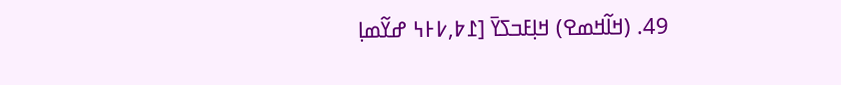49. (ߞߊ߬ߞߘߐ) ߞߊ߲ߓߏߖߌ߫ [߁߈,߇߅߆ ߝߌ߬ߘߊ߲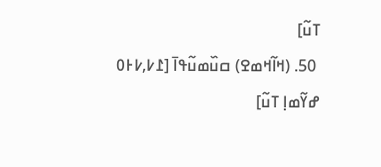ߠߎ߬]
 50. (ߞߊ߬ߞߘߐ) ߛߎ߰ߘߎ߬ߟߊ߫ [߁߇,߇߅߀ ߝߌ߬ߘߊ߲ ߠߎ߬]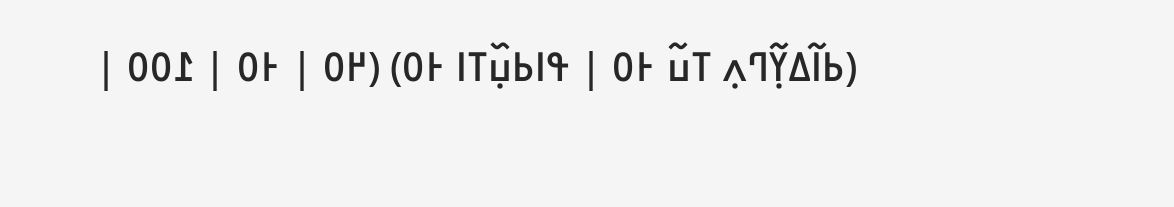(ߕߊ߬ߡߌ߲߬ߣߍ߲ ߠߎ߬ ߅߀ | ߟߊߕߎ߲߰ߠߊ ߅߀) (߂߀ | ߅߀ | ߁߀߀ |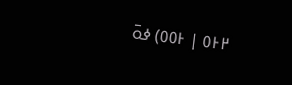߂߅߀ | ߅߀߀) ߦߋ߫